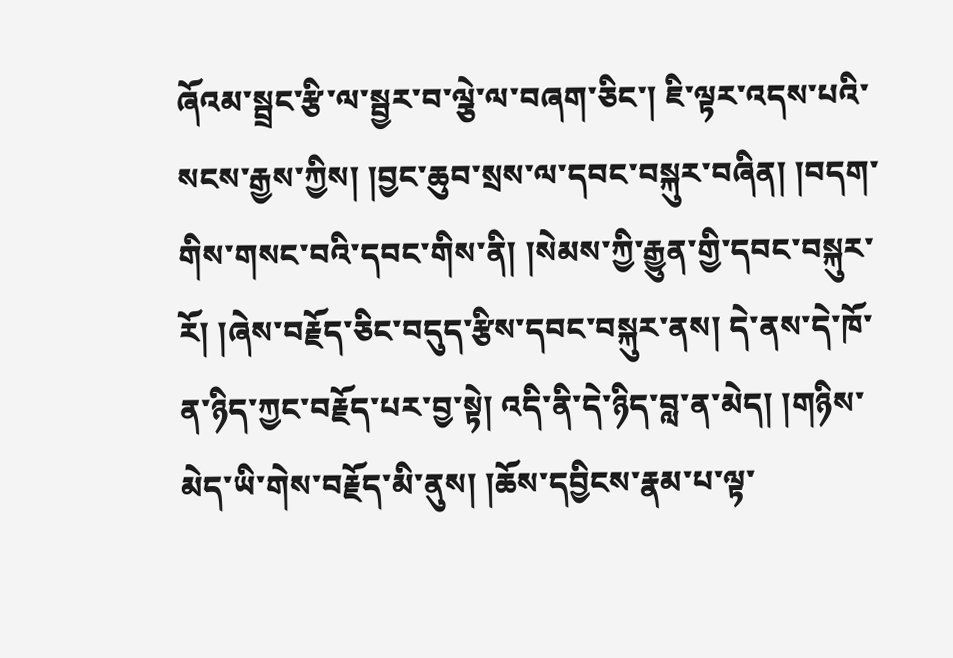ཞོའམ་སྦྲང་རྩི་ལ་སྦྱར་བ་ལྕེ་ལ་བཞག་ཅིང་། ཇི་ལྟར་འདས་པའི་སངས་རྒྱས་ཀྱིས། །བྱང་ཆུབ་སྲས་ལ་དབང་བསྐུར་བཞིན། །བདག་གིས་གསང་བའི་དབང་གིས་ནི། །སེམས་ཀྱི་རྒྱུན་གྱི་དབང་བསྐུར་རོ། །ཞེས་བརྗོད་ཅིང་བདུད་རྩིས་དབང་བསྐུར་ནས། དེ་ནས་དེ་ཁོ་ན་ཉིད་ཀྱང་བརྗོད་པར་བྱ་སྟེ། འདི་ནི་དེ་ཉིད་བླ་ན་མེད། །གཉིས་མེད་ཡི་གེས་བརྗོད་མི་ནུས། །ཆོས་དབྱིངས་རྣམ་པ་ལྟ་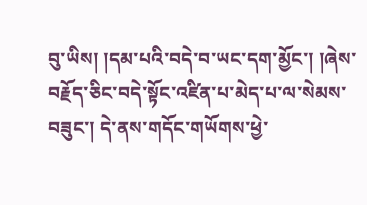བུ་ཡིས། །དམ་པའི་བདེ་བ་ཡང་དག་མྱོང་། །ཞེས་བརྗོད་ཅིང་བདེ་སྟོང་འཛིན་པ་མེད་པ་ལ་སེམས་བཟུང་། དེ་ནས་གདོང་གཡོགས་ཕྱེ་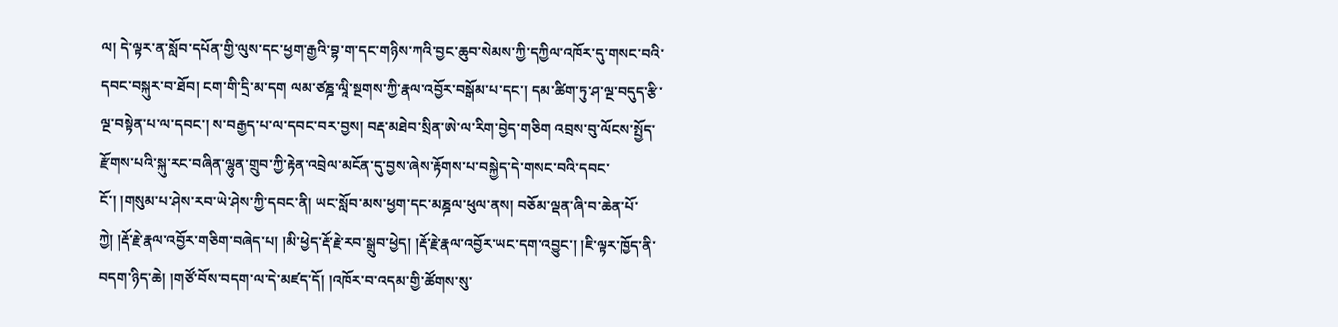ལ། དེ་ལྟར་ན་སློབ་དཔོན་གྱི་ལུས་དང་ཕྱག་རྒྱའི་བྷ་ག་དང་གཉིས་ཀའི་བྱང་ཆུབ་སེམས་ཀྱི་དཀྱིལ་འཁོར་དུ་གསང་བའི་དབང་བསྐུར་བ་ཐོབ། ངག་གི་དྲི་མ་དག ལམ་ཙཎྜ་ལཱི་སྔགས་ཀྱི་རྣལ་འབྱོར་བསྒོམ་པ་དང་། དམ་ཚིག་ཏུ་ཤ་ལྔ་བདུད་རྩི་ལྔ་བསྟེན་པ་ལ་དབང་། ས་བརྒྱད་པ་ལ་དབང་བར་བྱས། བརྡ་མཐེབ་སྲིན་ཨེ་ལ་རིག་བྱེད་གཅིག འབྲས་བུ་ལོངས་སྤྱོད་རྫོགས་པའི་སྐུ་རང་བཞིན་ལྷུན་གྲུབ་ཀྱི་རྟེན་འབྲེལ་མངོན་དུ་བྱས་ཞེས་རྟོགས་པ་བསྐྱེད་དེ་གསང་བའི་དབང་ངོ་། །གསུམ་པ་ཤེས་རབ་ཡེ་ཤེས་ཀྱི་དབང་ནི། ཡང་སློབ་མས་ཕྱག་དང་མཎྜལ་ཕུལ་ནས། བཅོམ་ལྡན་ཞི་བ་ཆེན་པོ་ཀྱེ། །རྡོ་རྗེ་རྣལ་འབྱོར་གཅིག་བཞེད་པ། །མི་ཕྱེད་རྡོ་རྗེ་རབ་སྒྲུབ་ཕྱེད། །རྡོ་རྗེ་རྣལ་འབྱོར་ཡང་དག་འབྱུང་། །ཇི་ལྟར་ཁྱོད་ནི་བདག་ཉིད་ཆེ། །གཙོ་བོས་བདག་ལ་དེ་མཛད་དོ། །འཁོར་བ་འདམ་གྱི་ཚོགས་སུ་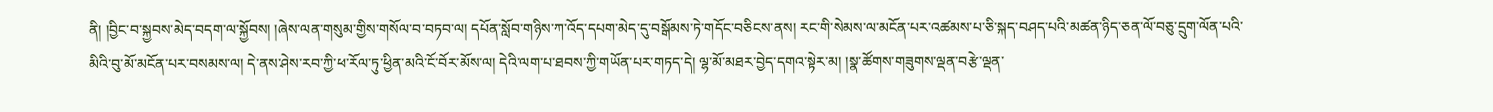ནི། །བྱིང་བ་སྐྱབས་མེད་བདག་ལ་སྐྱོབས། །ཞེས་ལན་གསུམ་གྱིས་གསོལ་བ་བཏབ་ལ། དཔོན་སློབ་གཉིས་ཀ་འོད་དཔག་མེད་དུ་བསྒོམས་ཏེ་གདོང་བཅིངས་ནས། རང་གི་སེམས་ལ་མངོན་པར་འཚམས་པ་ཅི་སྐད་བཤད་པའི་མཚན་ཉིད་ཅན་ལོ་བཅུ་དྲུག་ལོན་པའི་མིའི་བུ་མོ་མངོན་པར་བསམས་ལ། དེ་ནས་ཤེས་རབ་ཀྱི་ཕ་རོལ་ཏུ་ཕྱིན་མའི་ངོ་བོར་མོས་ལ། དེའི་ལག་པ་ཐབས་ཀྱི་གཡོན་པར་གཏད་དེ། ལྷ་མོ་མཐར་བྱེད་དགའ་སྟེར་མ། །སྣ་ཚོགས་གཟུགས་ལྡན་བརྩེ་ལྡན་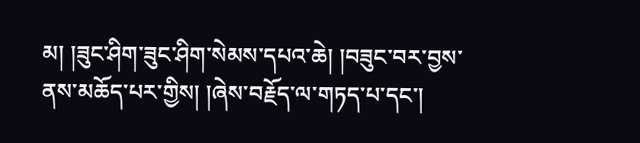མ། །ཟུང་ཤིག་ཟུང་ཤིག་སེམས་དཔའ་ཆེ། །བཟུང་བར་བྱས་ནས་མཆོད་པར་གྱིས། །ཞེས་བརྗོད་ལ་གཏད་པ་དང་།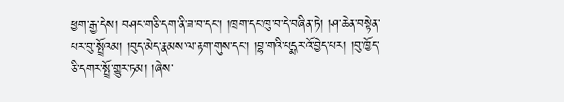ཕྱག་རྒྱ་དེས། བཤང་གཅི་དག་ནི་ཟ་བ་དང་། །ཁྲག་དང་ཁུ་བ་དེ་བཞིན་ཏེ། །ཤ་ཆེན་བསྟེན་པར་བུ་སྤྲོའམ། །བུད་མེད་རྣམས་ལ་རྟག་གུས་དང་། །བྷ་གའི་པདྨར་འོ་བྱེད་པར། །བུ་ཁྱོད་ཅི་དགར་སྤྲོ་གྱུར་ཏམ། །ཞེས་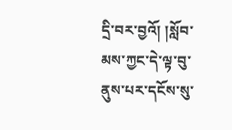དྲི་བར་བྱའོ། །སློབ་མས་ཀྱང་དེ་ལྟ་བུ་ནུས་པར་དངོས་སུ་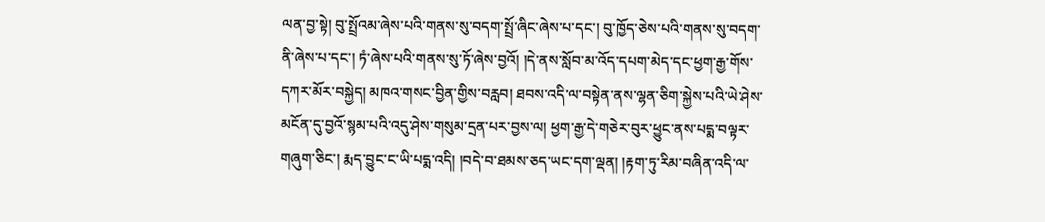ལན་བྱ་སྟེ། བུ་སྤྲོའམ་ཞེས་པའི་གནས་སུ་བདག་སྤྲོ་ཞིང་ཞེས་པ་དང་། བུ་ཁྱོད་ཅེས་པའི་གནས་སུ་བདག་ནི་ཞེས་པ་དང་། ཏཾ་ཞེས་པའི་གནས་སུ་ཏོ་ཞེས་བྱའོ། །དེ་ནས་སློབ་མ་འོད་དཔག་མེད་དང་ཕྱག་རྒྱ་གོས་དཀར་མོར་བསྐྱེད། མཁའ་གསང་བྱིན་གྱིས་བརླབ། ཐབས་འདི་ལ་བསྟེན་ནས་ལྷན་ཅིག་སྐྱེས་པའི་ཡེ་ཤེས་མངོན་དུ་བྱའོ་སྙམ་པའི་འདུ་ཤེས་གསུམ་དྲན་པར་བྱས་ལ། ཕྱག་རྒྱ་དེ་གཅེར་བུར་ཕྱུང་ནས་པདྨ་བལྟར་གཞུག་ཅིང་། རྨད་བྱུང་ང་ཡི་པདྨ་འདི། །བདེ་བ་ཐམས་ཅད་ཡང་དག་ལྡན། །རྟག་ཏུ་རིམ་བཞིན་འདི་ལ་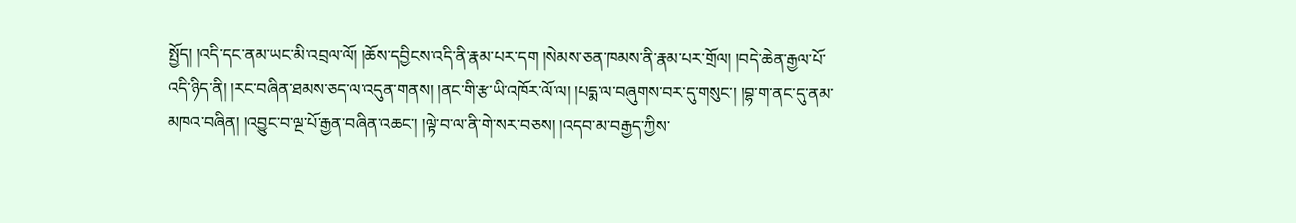སྤྱོད། །འདི་དང་ནམ་ཡང་མི་འབྲལ་ལོ། །ཆོས་དབྱིངས་འདི་ནི་རྣམ་པར་དག །སེམས་ཅན་ཁམས་ནི་རྣམ་པར་གྲོལ། །བདེ་ཆེན་རྒྱལ་པོ་འདི་ཉིད་ནི། །རང་བཞིན་ཐམས་ཅད་ལ་འདུན་གནས། །ནང་གི་རྩ་ཡི་འཁོར་ལོ་ལ། །པདྨ་ལ་བཞུགས་བར་དུ་གསུང་། །བྷ་ག་ནང་དུ་ནམ་མཁའ་བཞིན། །འབྱུང་བ་ལྔ་པོ་རྒྱན་བཞིན་འཆང་། །ལྟེ་བ་ལ་ནི་གེ་སར་བཅས། །འདབ་མ་བརྒྱད་ཀྱིས་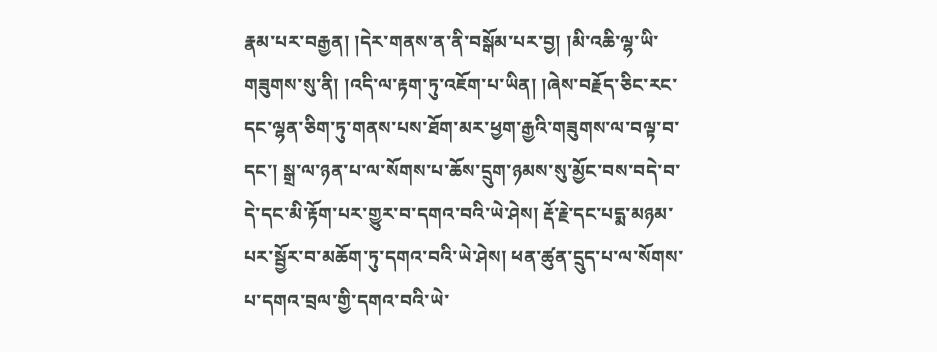རྣམ་པར་བརྒྱན། །དེར་གནས་ན་ནི་བསྒོམ་པར་བྱ། །མི་འཆི་ལྷ་ཡི་གཟུགས་སུ་ནི། །འདི་ལ་རྟག་ཏུ་འཇོག་པ་ཡིན། །ཞེས་བརྗོད་ཅིང་རང་དང་ལྷན་ཅིག་ཏུ་གནས་པས་ཐོག་མར་ཕྱག་རྒྱའི་གཟུགས་ལ་བལྟ་བ་དང་། སྒྲ་ལ་ཉན་པ་ལ་སོགས་པ་ཆོས་དྲུག་ཉམས་སུ་མྱོང་བས་བདེ་བ་དེ་དང་མི་རྟོག་པར་གྱུར་བ་དགའ་བའི་ཡེ་ཤེས། རྡོ་རྗེ་དང་པདྨ་མཉམ་པར་སྦྱོར་བ་མཆོག་ཏུ་དགའ་བའི་ཡེ་ཤེས། ཕན་ཚུན་དྲུད་པ་ལ་སོགས་པ་དགའ་བྲལ་གྱི་དགའ་བའི་ཡེ་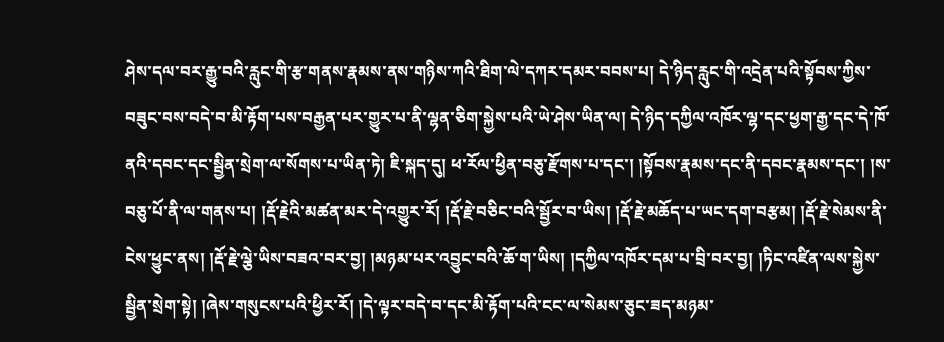ཤེས་དལ་བར་རྒྱུ་བའི་རླུང་གི་རྩ་གནས་རྣམས་ནས་གཉིས་ཀའི་ཐིག་ལེ་དཀར་དམར་བབས་པ། དེ་ཉིད་རླུང་གི་འདྲེན་པའི་སྟོབས་ཀྱིས་བཟུང་བས་བདེ་བ་མི་རྟོག་པས་བརྒྱན་པར་གྱུར་པ་ནི་ལྷན་ཅིག་སྐྱེས་པའི་ཡེ་ཤེས་ཡིན་ལ། དེ་ཉིད་དཀྱིལ་འཁོར་ལྷ་དང་ཕྱག་རྒྱ་དང་དེ་ཁོ་ནའི་དབང་དང་སྦྱིན་སྲེག་ལ་སོགས་པ་ཡིན་ཏེ། ཇི་སྐད་དུ། ཕ་རོལ་ཕྱིན་བཅུ་རྫོགས་པ་དང་། །སྟོབས་རྣམས་དང་ནི་དབང་རྣམས་དང་། །ས་བཅུ་པོ་ནི་ལ་གནས་པ། །རྡོ་རྗེའི་མཚན་མར་དེ་འགྱུར་རོ། །རྡོ་རྗེ་བཅིང་བའི་སྦྱོར་བ་ཡིས། །རྡོ་རྗེ་མཆོད་པ་ཡང་དག་བརྩམ། །རྡོ་རྗེ་སེམས་ནི་ངེས་ཕྱུང་ནས། །རྡོ་རྗེ་ལྕེ་ཡིས་བཟའ་བར་བྱ། །མཉམ་པར་འབྱུང་བའི་ཆོ་ག་ཡིས། །དཀྱིལ་འཁོར་དམ་པ་བྲི་བར་བྱ། །ཏིང་འཛིན་ལས་སྐྱེས་སྦྱིན་སྲེག་སྟེ། །ཞེས་གསུངས་པའི་ཕྱིར་རོ། །དེ་ལྟར་བདེ་བ་དང་མི་རྟོག་པའི་ངང་ལ་སེམས་ཅུང་ཟད་མཉམ་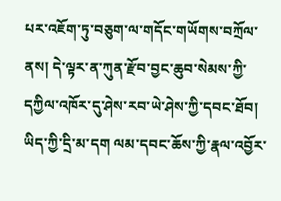པར་འཇོག་ཏུ་བཅུག་ལ་གདོང་གཡོགས་བཀྲོལ་ནས། དེ་ལྟར་ན་ཀུན་རྫོབ་བྱང་ཆུབ་སེམས་ཀྱི་དཀྱིལ་འཁོར་དུ་ཤེས་རབ་ཡེ་ཤེས་ཀྱི་དབང་ཐོབ། ཡིད་ཀྱི་དྲི་མ་དག ལམ་དབང་ཆོས་ཀྱི་རྣལ་འབྱོར་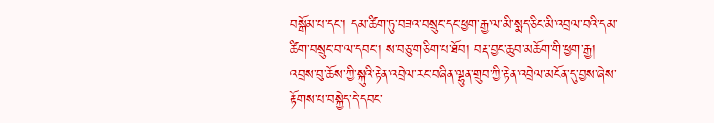བསྒོམ་པ་དང་། དམ་ཚིག་ཏུ་བཟའ་བསྲུང་དང་ཕྱག་རྒྱ་ལ་མི་སྨད་ཅིང་མི་འབྲལ་བའི་དམ་ཚིག་བསྲུང་བ་ལ་དབང་། ས་བཅུ་གཅིག་པ་ཐོབ། བརྡ་བྱང་ཆུབ་མཆོག་གི་ཕྱག་རྒྱ། འབྲས་བུ་ཆོས་ཀྱི་སྐུའི་རྟེན་འབྲེལ་རང་བཞིན་ལྷུན་གྲུབ་ཀྱི་རྟེན་འབྲེལ་མངོན་དུ་བྱས་ཞེས་རྟོགས་པ་བསྐྱེད་དེ་དབང་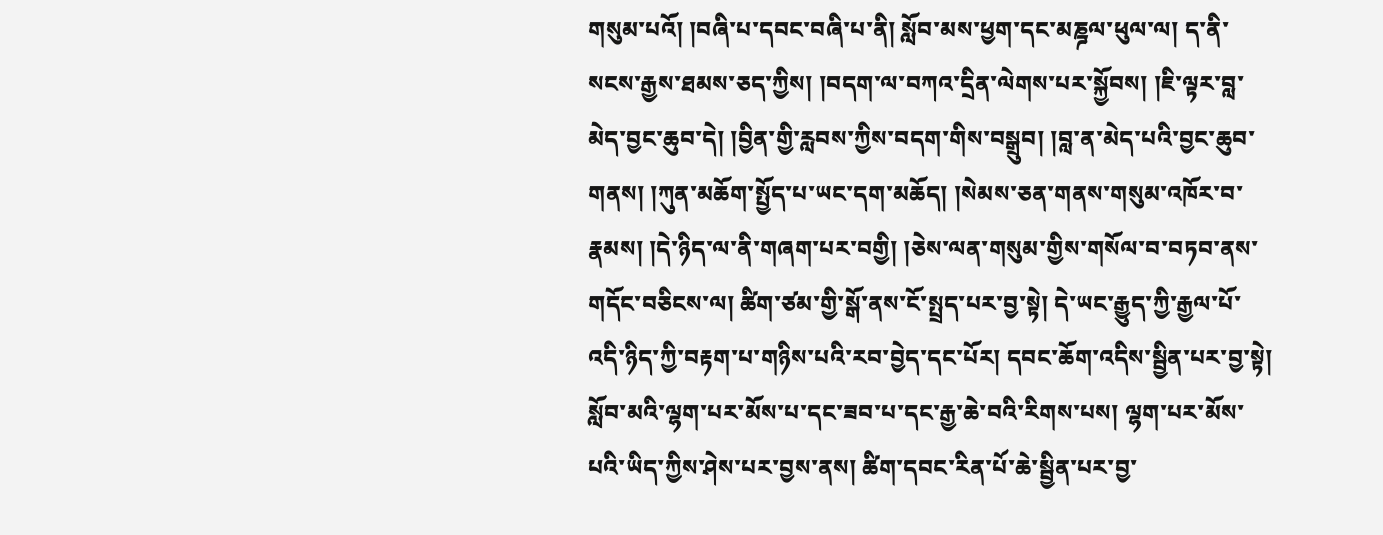གསུམ་པའོ། །བཞི་པ་དབང་བཞི་པ་ནི། སློབ་མས་ཕྱག་དང་མཎྜལ་ཕུལ་ལ། ད་ནི་སངས་རྒྱས་ཐམས་ཅད་ཀྱིས། །བདག་ལ་བཀའ་དྲིན་ལེགས་པར་སྐྱོབས། །ཇི་ལྟར་བླ་མེད་བྱང་ཆུབ་དེ། །བྱིན་གྱི་རླབས་ཀྱིས་བདག་གིས་བསྒྲུབ། །བླ་ན་མེད་པའི་བྱང་ཆུབ་གནས། །ཀུན་མཆོག་སྤྱོད་པ་ཡང་དག་མཆོད། །སེམས་ཅན་གནས་གསུམ་འཁོར་བ་རྣམས། །དེ་ཉིད་ལ་ནི་གཞག་པར་བགྱི། །ཅེས་ལན་གསུམ་གྱིས་གསོལ་བ་བཏབ་ནས་གདོང་བཅིངས་ལ། ཚིག་ཙམ་གྱི་སྒོ་ནས་ངོ་སྤྲད་པར་བྱ་སྟེ། དེ་ཡང་རྒྱུད་ཀྱི་རྒྱལ་པོ་འདི་ཉིད་ཀྱི་བརྟག་པ་གཉིས་པའི་རབ་བྱེད་དང་པོར། དབང་ཆོག་འདིས་སྦྱིན་པར་བྱ་སྟེ། སློབ་མའི་ལྷག་པར་མོས་པ་དང་ཟབ་པ་དང་རྒྱ་ཆེ་བའི་རིགས་པས། ལྷག་པར་མོས་པའི་ཡིད་ཀྱིས་ཤེས་པར་བྱས་ནས། ཚིག་དབང་རིན་པོ་ཆེ་སྦྱིན་པར་བྱ་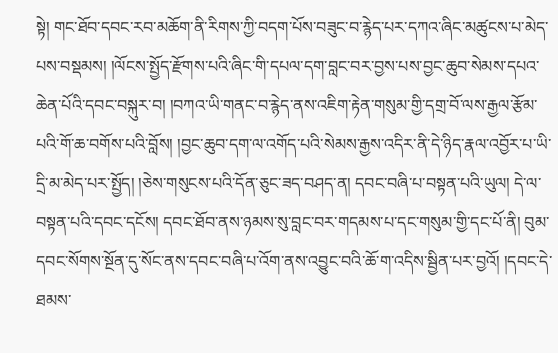སྟེ། གང་ཐོབ་དབང་རབ་མཆོག་ནི་རིགས་ཀྱི་བདག་པོས་བཟུང་བ་རྙེད་པར་དཀའ་ཞིང་མཚུངས་པ་མེད་པས་བསྡམས། །ལོངས་སྤྱོད་རྫོགས་པའི་ཞིང་གི་དཔལ་དག་བླང་བར་བྱས་པས་བྱང་ཆུབ་སེམས་དཔའ་ཆེན་པོའི་དབང་བསྐུར་བ། །བཀའ་ཡི་གནང་བ་རྙེད་ནས་འཇིག་རྟེན་གསུམ་གྱི་དགྲ་བོ་ལས་རྒྱལ་རྩོམ་པའི་གོ་ཆ་བགོས་པའི་བློས། །བྱང་ཆུབ་དག་ལ་འགོད་པའི་སེམས་རྒྱས་འདིར་ནི་དེ་ཉིད་རྣལ་འབྱོར་པ་ཡི་དྲི་མ་མེད་པར་སྤྱོད། །ཅེས་གསུངས་པའི་དོན་ཅུང་ཟད་བཤད་ན། དབང་བཞི་པ་བསྟན་པའི་ཡུལ། དེ་ལ་བསྟན་པའི་དབང་དངོས། དབང་ཐོབ་ནས་ཉམས་སུ་བླང་བར་གདམས་པ་དང་གསུམ་གྱི་དང་པོ་ནི། བུམ་དབང་སོགས་སྔོན་དུ་སོང་ནས་དབང་བཞི་པ་འོག་ནས་འབྱུང་བའི་ཆོ་ག་འདིས་སྦྱིན་པར་བྱའོ། །དབང་དེ་ཐམས་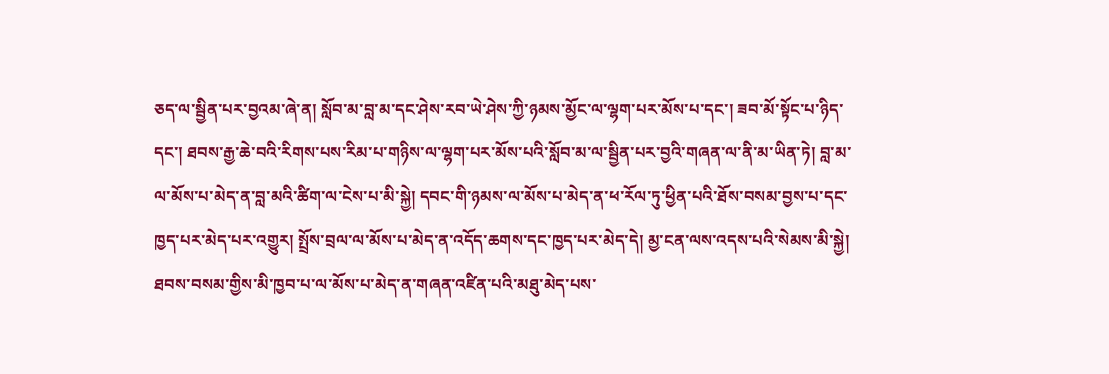ཅད་ལ་སྦྱིན་པར་བྱའམ་ཞེ་ན། སློབ་མ་བླ་མ་དང་ཤེས་རབ་ཡེ་ཤེས་ཀྱི་ཉམས་མྱོང་ལ་ལྷག་པར་མོས་པ་དང་། ཟབ་མོ་སྟོང་པ་ཉིད་དང་། ཐབས་རྒྱ་ཆེ་བའི་རིགས་པས་རིམ་པ་གཉིས་ལ་ལྷག་པར་མོས་པའི་སློབ་མ་ལ་སྦྱིན་པར་བྱའི་གཞན་ལ་ནི་མ་ཡིན་ཏེ། བླ་མ་ལ་མོས་པ་མེད་ན་བླ་མའི་ཚིག་ལ་ངེས་པ་མི་སྐྱེ། དབང་གི་ཉམས་ལ་མོས་པ་མེད་ན་ཕ་རོལ་ཏུ་ཕྱིན་པའི་ཐོས་བསམ་བྱས་པ་དང་ཁྱད་པར་མེད་པར་འགྱུར། སྤྲོས་བྲལ་ལ་མོས་པ་མེད་ན་འདོད་ཆགས་དང་ཁྱད་པར་མེད་དེ། མྱ་ངན་ལས་འདས་པའི་སེམས་མི་སྐྱེ། ཐབས་བསམ་གྱིས་མི་ཁྱབ་པ་ལ་མོས་པ་མེད་ན་གཞན་འཛིན་པའི་མཐུ་མེད་པས་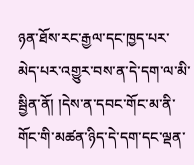ཉན་ཐོས་རང་རྒྱལ་དང་ཁྱད་པར་མེད་པར་འགྱུར་བས་ན་དེ་དག་ལ་མི་སྦྱིན་ནོ། །དེས་ན་དབང་གོང་མ་ནི་གོང་གི་མཚན་ཉིད་དེ་དག་དང་ལྡན་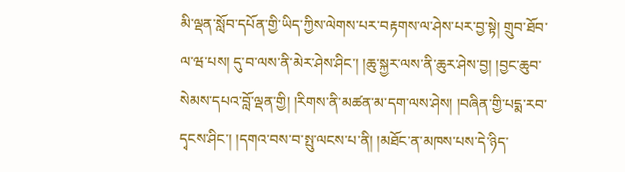མི་ལྡན་སློབ་དཔོན་གྱི་ཡིད་ཀྱིས་ལེགས་པར་བརྟགས་ལ་ཤེས་པར་བྱ་སྟེ། གྲུབ་ཐོབ་ལ་ཝ་པས། དུ་བ་ལས་ནི་མེར་ཤེས་ཤིང་། །ཆུ་སྐྱར་ལས་ནི་ཆུར་ཤེས་བྱ། །བྱང་ཆུབ་སེམས་དཔའ་བློ་ལྡན་གྱི། །རིགས་ནི་མཚན་མ་དག་ལས་ཤེས། །བཞིན་གྱི་པདྨ་རབ་དྭངས་ཤིང་། །དགའ་བས་བ་སྤུ་ལངས་པ་ནི། །མཐོང་ན་མཁས་པས་དེ་ཉིད་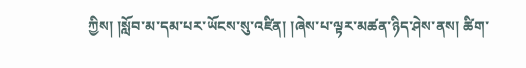ཀྱིས། །སློབ་མ་དམ་པར་ཡོངས་སུ་འཛིན། །ཞེས་པ་ལྟར་མཚན་ཉིད་ཤེས་ནས། ཚིག་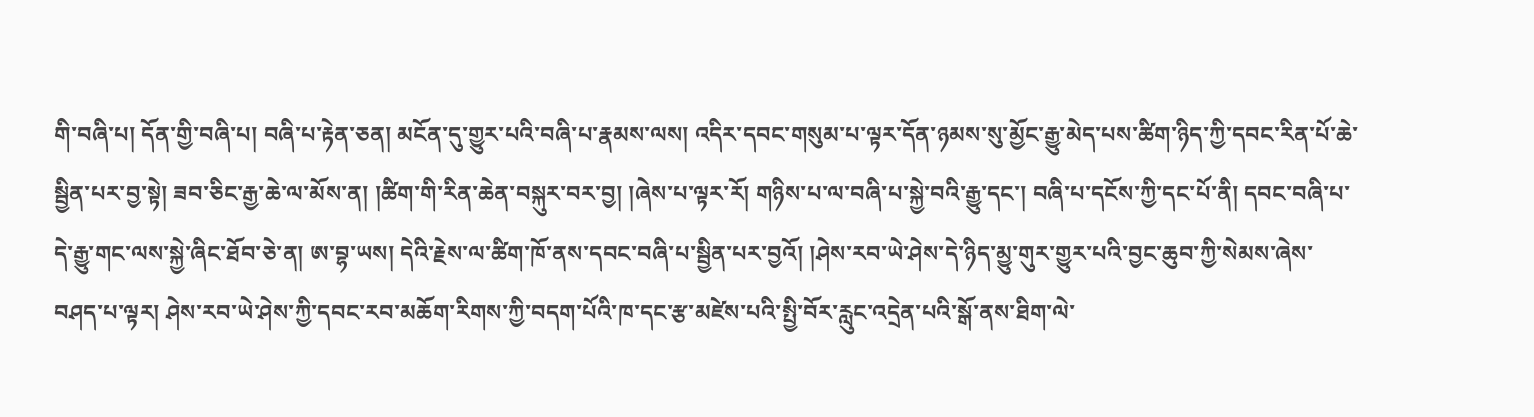གི་བཞི་པ། དོན་གྱི་བཞི་པ། བཞི་པ་རྟེན་ཅན། མངོན་དུ་གྱུར་པའི་བཞི་པ་རྣམས་ལས། འདིར་དབང་གསུམ་པ་ལྟར་དོན་ཉམས་སུ་མྱོང་རྒྱུ་མེད་པས་ཚིག་ཉིད་ཀྱི་དབང་རིན་པོ་ཆེ་སྦྱིན་པར་བྱ་སྟེ། ཟབ་ཅིང་རྒྱ་ཆེ་ལ་མོས་ན། །ཚིག་གི་རིན་ཆེན་བསྐུར་བར་བྱ། །ཞེས་པ་ལྟར་རོ། གཉིས་པ་ལ་བཞི་པ་སྐྱེ་བའི་རྒྱུ་དང་། བཞི་པ་དངོས་ཀྱི་དང་པོ་ནི། དབང་བཞི་པ་དེ་རྒྱུ་གང་ལས་སྐྱེ་ཞིང་ཐོབ་ཅེ་ན། ཨ་བྷ་ཡས། དེའི་རྗེས་ལ་ཚིག་ཁོ་ནས་དབང་བཞི་པ་སྦྱིན་པར་བྱའོ། །ཤེས་རབ་ཡེ་ཤེས་དེ་ཉིད་མྱུ་གུར་གྱུར་པའི་བྱང་ཆུབ་ཀྱི་སེམས་ཞེས་བཤད་པ་ལྟར། ཤེས་རབ་ཡེ་ཤེས་ཀྱི་དབང་རབ་མཆོག་རིགས་ཀྱི་བདག་པོའི་ཁ་དང་རྩ་མཛེས་པའི་སྤྱི་བོར་རླུང་འདྲེན་པའི་སྒོ་ནས་ཐིག་ལེ་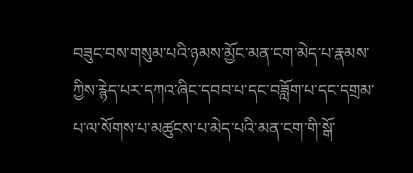བཟུང་བས་གསུམ་པའི་ཉམས་མྱོང་མན་ངག་མེད་པ་རྣམས་ཀྱིས་རྙེད་པར་དཀའ་ཞིང་དབབ་པ་དང་བཟློག་པ་དང་དགྲམ་པ་ལ་སོགས་པ་མཚུངས་པ་མེད་པའི་མན་ངག་གི་སྒོ་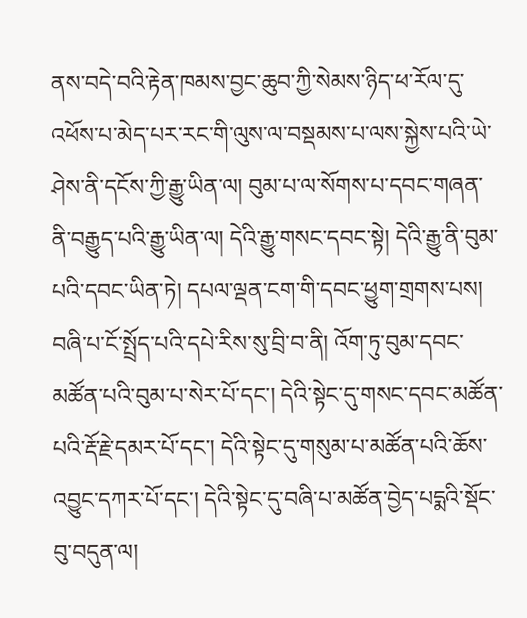ནས་བདེ་བའི་རྟེན་ཁམས་བྱང་ཆུབ་ཀྱི་སེམས་ཉིད་ཕ་རོལ་དུ་འཕོས་པ་མེད་པར་རང་གི་ལུས་ལ་བསྡམས་པ་ལས་སྐྱེས་པའི་ཡེ་ཤེས་ནི་དངོས་ཀྱི་རྒྱུ་ཡིན་ལ། བུམ་པ་ལ་སོགས་པ་དབང་གཞན་ནི་བརྒྱུད་པའི་རྒྱུ་ཡིན་ལ། དེའི་རྒྱུ་གསང་དབང་སྟེ། དེའི་རྒྱུ་ནི་བུམ་པའི་དབང་ཡིན་ཏེ། དཔལ་ལྡན་ངག་གི་དབང་ཕྱུག་གྲགས་པས། བཞི་པ་ངོ་སྤྲོད་པའི་དཔེ་རིས་སུ་བྲི་བ་ནི། འོག་ཏུ་བུམ་དབང་མཚོན་པའི་བུམ་པ་སེར་པོ་དང་། དེའི་སྟེང་དུ་གསང་དབང་མཚོན་པའི་རྡོ་རྗེ་དམར་པོ་དང་། དེའི་སྟེང་དུ་གསུམ་པ་མཚོན་པའི་ཆོས་འབྱུང་དཀར་པོ་དང་། དེའི་སྟེང་དུ་བཞི་པ་མཚོན་བྱེད་པདྨའི་སྡོང་བུ་བདུན་ལ།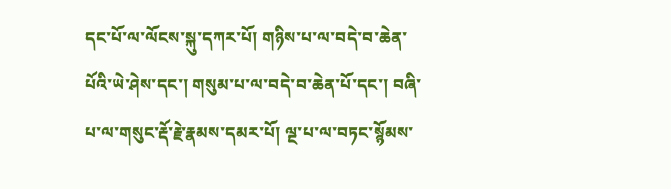དང་པོ་ལ་ལོངས་སྐུ་དཀར་པོ། གཉིས་པ་ལ་བདེ་བ་ཆེན་པོའི་ཡེ་ཤེས་དང་། གསུམ་པ་ལ་བདེ་བ་ཆེན་པོ་དང་། བཞི་པ་ལ་གསུང་རྡོ་རྗེ་རྣམས་དམར་པོ། ལྔ་པ་ལ་བཏང་སྙོམས་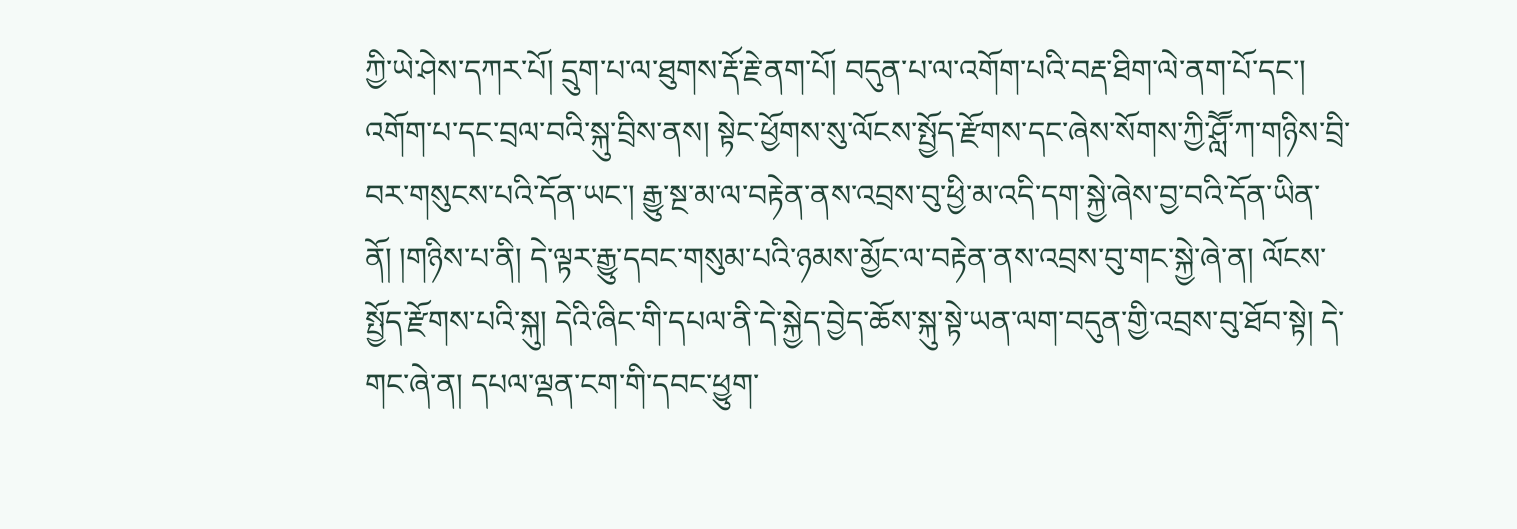ཀྱི་ཡེ་ཤེས་དཀར་པོ། དྲུག་པ་ལ་ཐུགས་རྡོ་རྗེ་ནག་པོ། བདུན་པ་ལ་འགོག་པའི་བརྡ་ཐིག་ལེ་ནག་པོ་དང་། འགོག་པ་དང་བྲལ་བའི་སྐུ་བྲིས་ནས། སྟེང་ཕྱོགས་སུ་ལོངས་སྤྱོད་རྫོགས་དང་ཞེས་སོགས་ཀྱི་ཤླཽ་ཀ་གཉིས་བྲི་བར་གསུངས་པའི་དོན་ཡང་། རྒྱུ་སྔ་མ་ལ་བརྟེན་ནས་འབྲས་བུ་ཕྱི་མ་འདི་དག་སྐྱེ་ཞེས་བྱ་བའི་དོན་ཡིན་ནོ། །གཉིས་པ་ནི། དེ་ལྟར་རྒྱུ་དབང་གསུམ་པའི་ཉམས་མྱོང་ལ་བརྟེན་ནས་འབྲས་བུ་གང་སྐྱེ་ཞེ་ན། ལོངས་སྤྱོད་རྫོགས་པའི་སྐུ། དེའི་ཞིང་གི་དཔལ་ནི་དེ་སྐྱེད་བྱེད་ཆོས་སྐུ་སྟེ་ཡན་ལག་བདུན་གྱི་འབྲས་བུ་ཐོབ་སྟེ། དེ་གང་ཞེ་ན། དཔལ་ལྡན་ངག་གི་དབང་ཕྱུག་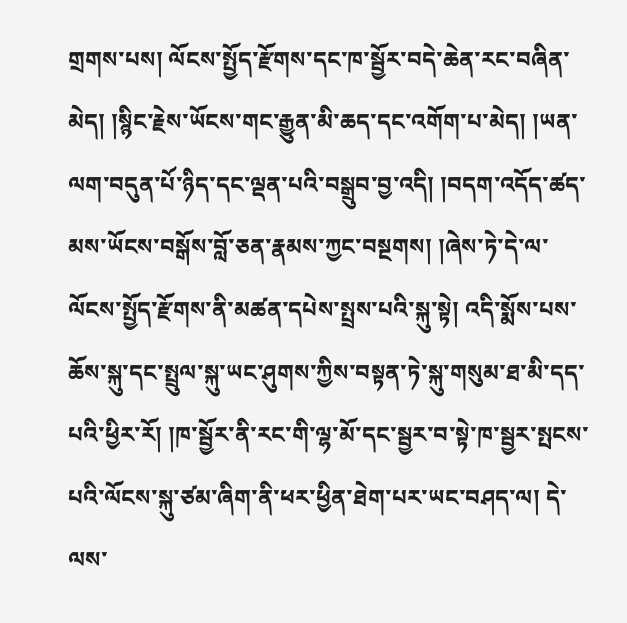གྲགས་པས། ལོངས་སྤྱོད་རྫོགས་དང་ཁ་སྦྱོར་བདེ་ཆེན་རང་བཞིན་མེད། །སྙིང་རྗེས་ཡོངས་གང་རྒྱུན་མི་ཆད་དང་འགོག་པ་མེད། །ཡན་ལག་བདུན་པོ་ཉིད་དང་ལྡན་པའི་བསྒྲུབ་བྱ་འདི། །བདག་འདོད་ཚད་མས་ཡོངས་བསྒོས་བློ་ཅན་རྣམས་ཀྱང་བསྔགས། །ཞེས་ཏེ་དེ་ལ་ལོངས་སྤྱོད་རྫོགས་ནི་མཚན་དཔེས་སྤྲས་པའི་སྐུ་སྟེ། འདི་སྨོས་པས་ཆོས་སྐུ་དང་སྤྲུལ་སྐུ་ཡང་ཤུགས་ཀྱིས་བསྟན་ཏེ་སྐུ་གསུམ་ཐ་མི་དད་པའི་ཕྱིར་རོ། །ཁ་སྦྱོར་ནི་རང་གི་ལྷ་མོ་དང་སྦྱར་བ་སྟེ་ཁ་སྦྱར་སྤངས་པའི་ལོངས་སྐུ་ཙམ་ཞིག་ནི་ཕར་ཕྱིན་ཐེག་པར་ཡང་བཤད་ལ། དེ་ལས་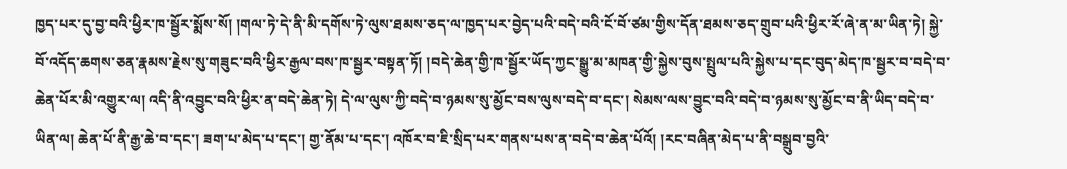ཁྱད་པར་དུ་བྱ་བའི་ཕྱིར་ཁ་སྦྱོར་སྨོས་སོ། །གལ་ཏེ་དེ་ནི་མི་དགོས་ཏེ་ལུས་ཐམས་ཅད་ལ་ཁྱད་པར་བྱེད་པའི་བདེ་བའི་ངོ་བོ་ཙམ་གྱིས་དོན་ཐམས་ཅད་གྲུབ་པའི་ཕྱིར་རོ་ཞེ་ན་མ་ཡིན་ཏེ། སྐྱེ་བོ་འདོད་ཆགས་ཅན་རྣམས་རྗེས་སུ་གཟུང་བའི་ཕྱིར་རྒྱལ་བས་ཁ་སྦྱར་བསྟན་ཏོ། །བདེ་ཆེན་གྱི་ཁ་སྦྱོར་ཡོད་ཀྱང་སྒྱུ་མ་མཁན་གྱི་སྐྱེས་བུས་སྤྲུལ་པའི་སྐྱེས་པ་དང་བུད་མེད་ཁ་སྦྱར་བ་བདེ་བ་ཆེན་པོར་མི་འགྱུར་ལ། འདི་ནི་འབྱུང་བའི་ཕྱིར་ན་བདེ་ཆེན་ཏེ། དེ་ལ་ལུས་ཀྱི་བདེ་བ་ཉམས་སུ་མྱོང་བས་ལུས་བདེ་བ་དང་། སེམས་ལས་བྱུང་བའི་བདེ་བ་ཉམས་སུ་མྱོང་བ་ནི་ཡིད་བདེ་བ་ཡིན་ལ། ཆེན་པོ་ནི་རྒྱ་ཆེ་བ་དང་། ཟག་པ་མེད་པ་དང་། གྱ་ནོམ་པ་དང་། འཁོར་བ་ཇི་སྲིད་པར་གནས་པས་ན་བདེ་བ་ཆེན་པོའོ། །རང་བཞིན་མེད་པ་ནི་བསྒྲུབ་བྱའི་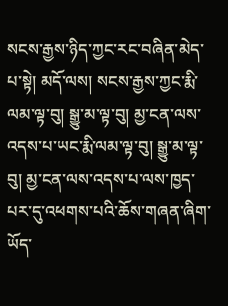སངས་རྒྱས་ཉིད་ཀྱང་རང་བཞིན་མེད་པ་སྟེ། མདོ་ལས། སངས་རྒྱས་ཀྱང་རྨི་ལམ་ལྟ་བུ། སྒྱུ་མ་ལྟ་བུ། མྱ་ངན་ལས་འདས་པ་ཡང་རྨི་ལམ་ལྟ་བུ། སྒྱུ་མ་ལྟ་བུ། མྱ་ངན་ལས་འདས་པ་ལས་ཁྱད་པར་དུ་འཕགས་པའི་ཆོས་གཞན་ཞིག་ཡོད་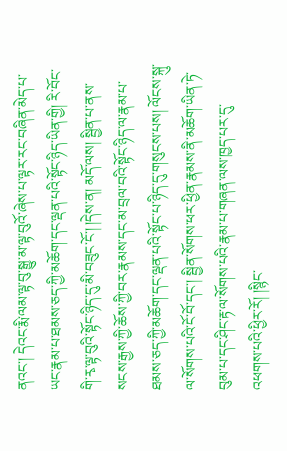ནའང་། དེའང་རྨི་ལམ་ལྟ་བུ་སྒྱུ་མ་ལྟ་བུའོ་ཞེས་པ་ལྟར་རང་བཞིན་མེད་པ་ཡང་རྣམ་པ་ཐམས་ཅད་ཀྱི་མཆོག་དང་ལྡན་པའི་སྟོང་ཉིད་ཡིན་གྱི། རི་བོང་གི་རྭ་ལྟ་བུའི་སྟོང་ཉིད་དུ་མི་བཟུང་ངོ་། །དེས་ན། མདོ་ལས། སྦྱིན་པ་ནས་སངས་རྒྱས་ཀྱི་ཆོས་ཀྱི་བར་རྣམས་དང་མ་བྲལ་བའི་སྟོང་ཉིད་ལ་རྣམ་པ་ཐམས་ཅད་ཀྱི་མཆོག་དང་ལྡན་པའི་སྟོང་པ་ཉིད་དུ་གསུངས་པས། ལོངས་སྐུ་ལ་སོགས་པའི་ངོ་བོ་དང་། སྦྱིན་སོགས་ཕར་ཕྱིན་རྣམས་ནི་མཆོག་ཡིན་ཏེ་བུམ་པ་དང་ཤིང་རྟ་ལ་སོགས་པའི་རྣམ་པ་གཞན་ལས་ཁྱད་པར་དུ་འཕགས་པའི་ཕྱིར་རོ། །སྙིང་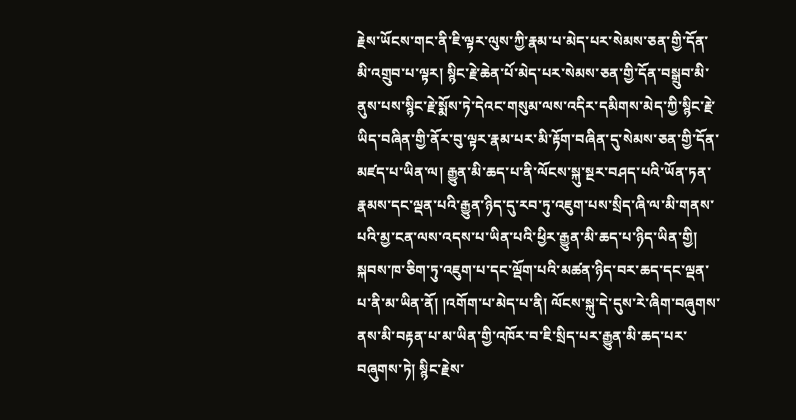རྗེས་ཡོངས་གང་ནི་ཇི་ལྟར་ལུས་ཀྱི་རྣམ་པ་མེད་པར་སེམས་ཅན་གྱི་དོན་མི་འགྲུབ་པ་ལྟར། སྙིང་རྗེ་ཆེན་པོ་མེད་པར་སེམས་ཅན་གྱི་དོན་བསྒྲུབ་མི་ནུས་པས་སྙིང་རྗེ་སྨོས་ཏེ་དེའང་གསུམ་ལས་འདིར་དམིགས་མེད་ཀྱི་སྙིང་རྗེ་ཡིད་བཞིན་གྱི་ནོར་བུ་ལྟར་རྣམ་པར་མི་རྟོག་བཞིན་དུ་སེམས་ཅན་གྱི་དོན་མཛད་པ་ཡིན་ལ། རྒྱུན་མི་ཆད་པ་ནི་ལོངས་སྐུ་སྔར་བཤད་པའི་ཡོན་ཏན་རྣམས་དང་ལྡན་པའི་རྒྱུན་ཉིད་དུ་རབ་ཏུ་འཇུག་པས་སྲིད་ཞི་ལ་མི་གནས་པའི་མྱ་ངན་ལས་འདས་པ་ཡིན་པའི་ཕྱིར་རྒྱུན་མི་ཆད་པ་ཉིད་ཡིན་གྱི། སྐབས་ཁ་ཅིག་ཏུ་འཇུག་པ་དང་ལྡོག་པའི་མཚན་ཉིད་བར་ཆད་དང་ལྡན་པ་ནི་མ་ཡིན་ནོ། །འགོག་པ་མེད་པ་ནི། ལོངས་སྐུ་དེ་དུས་རེ་ཞིག་བཞུགས་ནས་མི་བརྟན་པ་མ་ཡིན་གྱི་འཁོར་བ་ཇི་སྲིད་པར་རྒྱུན་མི་ཆད་པར་བཞུགས་ཏེ། སྙིང་རྗེས་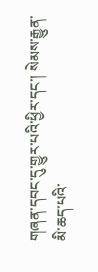གཞན་དབང་དུ་གྱུར་པའི་ཕྱིར་དང་། སེམས་རྒྱུན་མི་ཆད་པའི་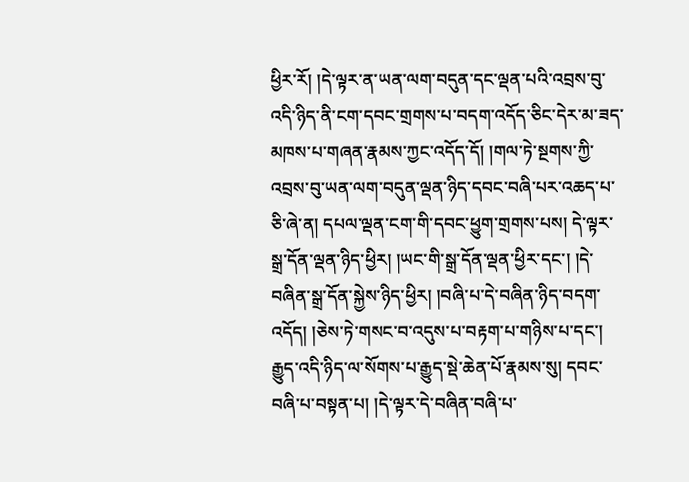ཕྱིར་རོ། །དེ་ལྟར་ན་ཡན་ལག་བདུན་དང་ལྡན་པའི་འབྲས་བུ་འདི་ཉིད་ནི་ངག་དབང་གྲགས་པ་བདག་འདོད་ཅིང་དེར་མ་ཟད་མཁས་པ་གཞན་རྣམས་ཀྱང་འདོད་དོ། །གལ་ཏེ་སྔགས་ཀྱི་འབྲས་བུ་ཡན་ལག་བདུན་ལྡན་ཉིད་དབང་བཞི་པར་འཆད་པ་ཅི་ཞེ་ན། དཔལ་ལྡན་ངག་གི་དབང་ཕྱུག་གྲགས་པས། དེ་ལྟར་སྒྲ་དོན་ལྡན་ཉིད་ཕྱིར། །ཡང་གི་སྒྲ་དོན་ལྡན་ཕྱིར་དང་། །དེ་བཞིན་སྒྲ་དོན་སྐྱེས་ཉིད་ཕྱིར། །བཞི་པ་དེ་བཞིན་ཉིད་བདག་འདོད། །ཅེས་ཏེ་གསང་བ་འདུས་པ་བརྟག་པ་གཉིས་པ་དང་། རྒྱུད་འདི་ཉིད་ལ་སོགས་པ་རྒྱུད་སྡེ་ཆེན་པོ་རྣམས་སུ། དབང་བཞི་པ་བསྟན་པ། །དེ་ལྟར་དེ་བཞིན་བཞི་པ་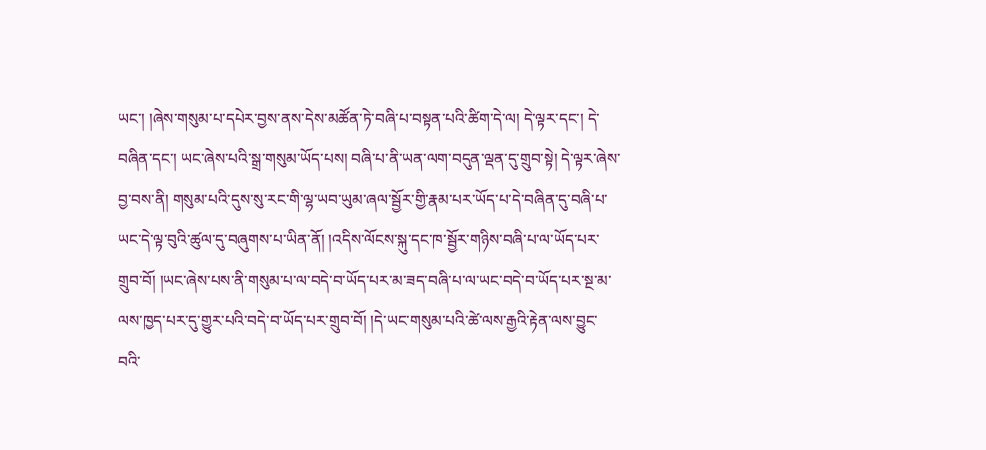ཡང་། །ཞེས་གསུམ་པ་དཔེར་བྱས་ནས་དེས་མཚོན་ཏེ་བཞི་པ་བསྟན་པའི་ཚིག་དེ་ལ། དེ་ལྟར་དང་། དེ་བཞིན་དང་། ཡང་ཞེས་པའི་སྒྲ་གསུམ་ཡོད་པས། བཞི་པ་ནི་ཡན་ལག་བདུན་ལྡན་དུ་གྲུབ་སྟེ། དེ་ལྟར་ཞེས་བྱ་བས་ནི། གསུམ་པའི་དུས་སུ་རང་གི་ལྷ་ཡབ་ཡུམ་ཞལ་སྦྱོར་གྱི་རྣམ་པར་ཡོད་པ་དེ་བཞིན་དུ་བཞི་པ་ཡང་དེ་ལྟ་བུའི་ཚུལ་དུ་བཞུགས་པ་ཡིན་ནོ། །འདིས་ལོངས་སྐུ་དང་ཁ་སྦྱོར་གཉིས་བཞི་པ་ལ་ཡོད་པར་གྲུབ་བོ། །ཡང་ཞེས་པས་ནི་གསུམ་པ་ལ་བདེ་བ་ཡོད་པར་མ་ཟད་བཞི་པ་ལ་ཡང་བདེ་བ་ཡོད་པར་སྔ་མ་ལས་ཁྱད་པར་དུ་གྱུར་པའི་བདེ་བ་ཡོད་པར་གྲུབ་བོ། །དེ་ཡང་གསུམ་པའི་ཚེ་ལས་རྒྱའི་རྟེན་ལས་བྱུང་བའི་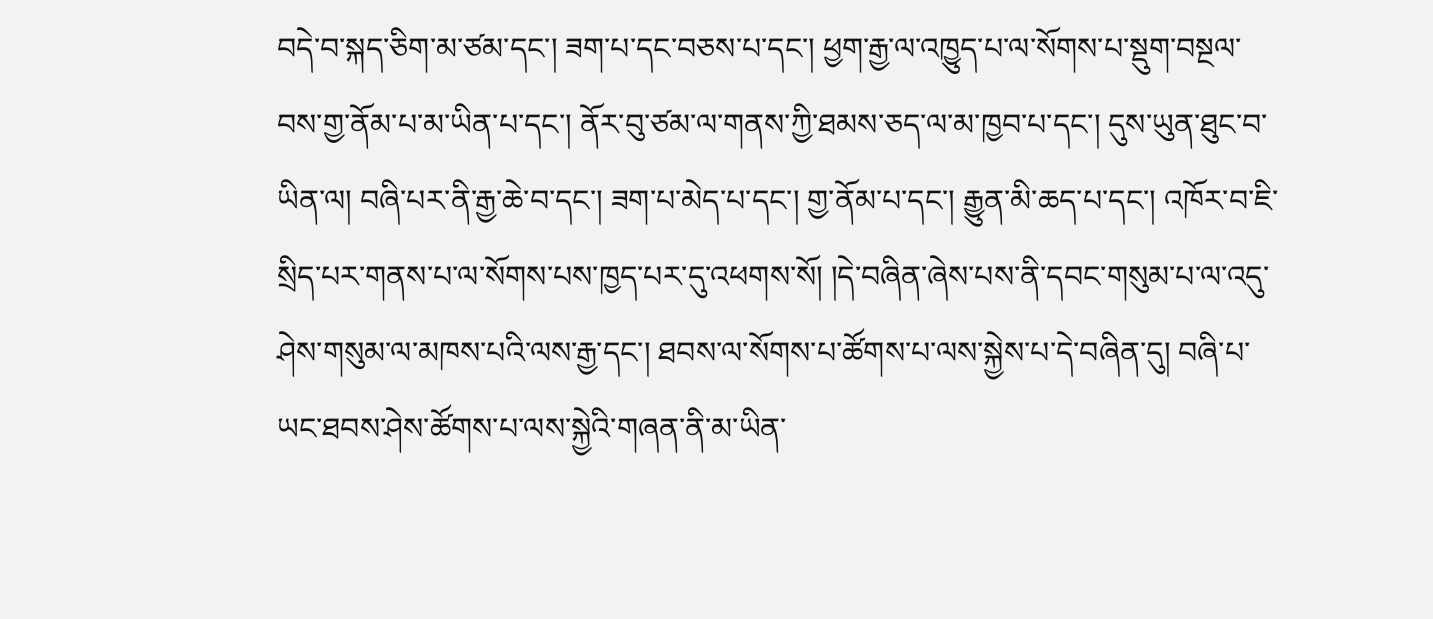བདེ་བ་སྐད་ཅིག་མ་ཙམ་དང་། ཟག་པ་དང་བཅས་པ་དང་། ཕྱག་རྒྱ་ལ་འཁྱུད་པ་ལ་སོགས་པ་སྡུག་བསྔལ་བས་གྱ་ནོམ་པ་མ་ཡིན་པ་དང་། ནོར་བུ་ཙམ་ལ་གནས་ཀྱི་ཐམས་ཅད་ལ་མ་ཁྱབ་པ་དང་། དུས་ཡུན་ཐུང་བ་ཡིན་ལ། བཞི་པར་ནི་རྒྱ་ཆེ་བ་དང་། ཟག་པ་མེད་པ་དང་། གྱ་ནོམ་པ་དང་། རྒྱུན་མི་ཆད་པ་དང་། འཁོར་བ་ཇི་སྲིད་པར་གནས་པ་ལ་སོགས་པས་ཁྱད་པར་དུ་འཕགས་སོ། །དེ་བཞིན་ཞེས་པས་ནི་དབང་གསུམ་པ་ལ་འདུ་ཤེས་གསུམ་ལ་མཁས་པའི་ལས་རྒྱ་དང་། ཐབས་ལ་སོགས་པ་ཚོགས་པ་ལས་སྐྱེས་པ་དེ་བཞིན་དུ། བཞི་པ་ཡང་ཐབས་ཤེས་ཚོགས་པ་ལས་སྐྱེའི་གཞན་ནི་མ་ཡིན་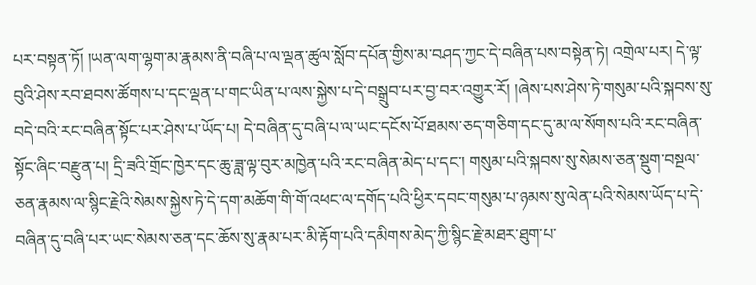པར་བསྟན་ཏོ། །ཡན་ལག་ལྷག་མ་རྣམས་ནི་བཞི་པ་ལ་ལྡན་ཚུལ་སློབ་དཔོན་གྱིས་མ་བཤད་ཀྱང་དེ་བཞིན་པས་བསྟེན་ཏེ། འགྲེལ་པར། དེ་ལྟ་བུའི་ཤེས་རབ་ཐབས་ཚོགས་པ་དང་ལྡན་པ་གང་ཡིན་པ་ལས་སྐྱེས་པ་དེ་བསྒྲུབ་པར་བྱ་བར་འགྱུར་རོ། །ཞེས་པས་ཤེས་ཏེ་གསུམ་པའི་སྐབས་སུ་བདེ་བའི་རང་བཞིན་སྟོང་པར་ཤེས་པ་ཡོད་པ། དེ་བཞིན་དུ་བཞི་པ་ལ་ཡང་དངོས་པོ་ཐམས་ཅད་གཅིག་དང་དུ་མ་ལ་སོགས་པའི་རང་བཞིན་སྟོང་ཞིང་བརྫུན་པ། དྲི་ཟའི་གྲོང་ཁྱེར་དང་ཆུ་ཟླ་ལྟ་བུར་མཁྱེན་པའི་རང་བཞིན་མེད་པ་དང་། གསུམ་པའི་སྐབས་སུ་སེམས་ཅན་སྡུག་བསྔལ་ཅན་རྣམས་ལ་སྙིང་རྗེའི་སེམས་སྐྱེས་ཏེ་དེ་དག་མཆོག་གི་གོ་འཕང་ལ་དགོད་པའི་ཕྱིར་དབང་གསུམ་པ་ཉམས་སུ་ལེན་པའི་སེམས་ཡོད་པ་དེ་བཞིན་དུ་བཞི་པར་ཡང་སེམས་ཅན་དང་ཆོས་སུ་རྣམ་པར་མི་རྟོག་པའི་དམིགས་མེད་ཀྱི་སྙིང་རྗེ་མཐར་ཐུག་པ་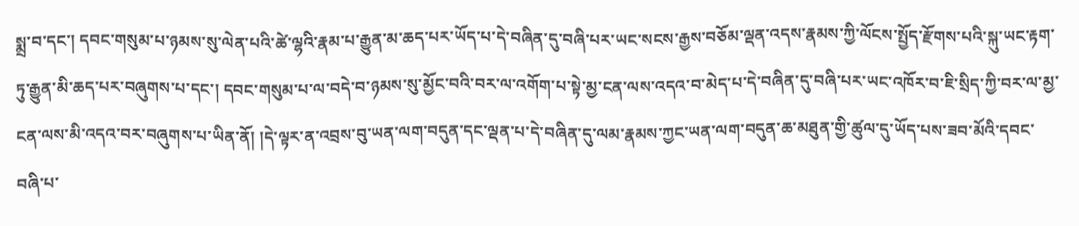སྨྲ་བ་དང་། དབང་གསུམ་པ་ཉམས་སུ་ལེན་པའི་ཚེ་ལྷའི་རྣམ་པ་རྒྱུན་མ་ཆད་པར་ཡོད་པ་དེ་བཞིན་དུ་བཞི་པར་ཡང་སངས་རྒྱས་བཅོམ་ལྡན་འདས་རྣམས་ཀྱི་ལོངས་སྤྱོད་རྫོགས་པའི་སྐུ་ཡང་རྟག་ཏུ་རྒྱུན་མི་ཆད་པར་བཞུགས་པ་དང་། དབང་གསུམ་པ་ལ་བདེ་བ་ཉམས་སུ་མྱོང་བའི་བར་ལ་འགོག་པ་སྟེ་མྱ་ངན་ལས་འདའ་བ་མེད་པ་དེ་བཞིན་དུ་བཞི་པར་ཡང་འཁོར་བ་ཇི་སྲིད་ཀྱི་བར་ལ་མྱ་ངན་ལས་མི་འདའ་བར་བཞུགས་པ་ཡིན་ནོ། །དེ་ལྟར་ན་འབྲས་བུ་ཡན་ལག་བདུན་དང་ལྡན་པ་དེ་བཞིན་དུ་ལམ་རྣམས་ཀྱང་ཡན་ལག་བདུན་ཆ་མཐུན་གྱི་ཚུལ་དུ་ཡོད་པས་ཟབ་མོའི་དབང་བཞི་པ་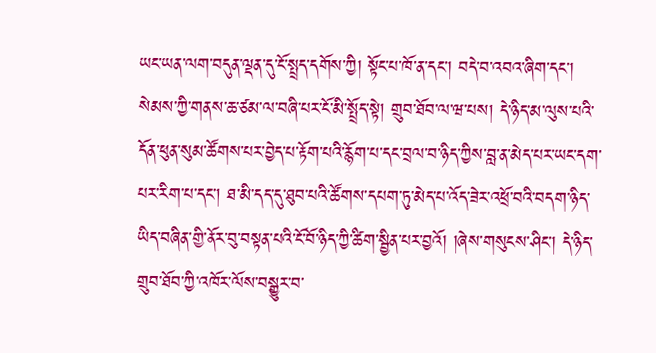ཡང་ཡན་ལག་བདུན་ལྡན་དུ་ངོ་སྤྲད་དགོས་ཀྱི། སྟོང་པ་ཁོ་ན་དང་། བདེ་བ་འབའ་ཞིག་དང་། སེམས་ཀྱི་གནས་ཆ་ཙམ་ལ་བཞི་པར་ངོ་མི་སྤྲོད་སྟེ། གྲུབ་ཐོབ་ལ་ཝ་པས། དེ་ཉིད་མ་ལུས་པའི་དོན་ཕུན་སུམ་ཚོགས་པར་བྱེད་པ་རྟོག་པའི་རྙོག་པ་དང་བྲལ་བ་ཉིད་ཀྱིས་བླ་ན་མེད་པར་ཡང་དག་པར་རིག་པ་དང་། ཐ་མི་དད་དུ་ཐུབ་པའི་ཚོགས་དཔག་ཏུ་མེད་པ་འོད་ཟེར་འཕྲོ་བའི་བདག་ཉིད་ཡིད་བཞིན་གྱི་ནོར་བུ་བསྟན་པའི་ངོ་བོ་ཉིད་ཀྱི་ཚིག་སྦྱིན་པར་བྱའོ། །ཞེས་གསུངས་ཤིང་། དེ་ཉིད་གྲུབ་ཐོབ་ཀྱི་འཁོར་ལོས་བསྒྱུར་བ་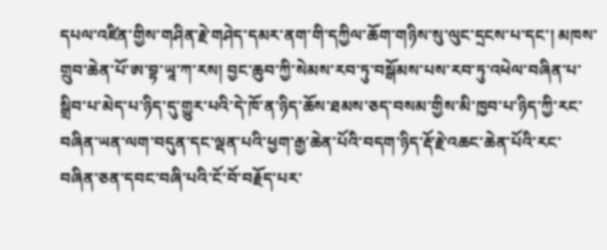དཔལ་འཛིན་གྱིས་གཤིན་རྗེ་གཤེད་དམར་ནག་གི་དཀྱིལ་ཆོག་གཉིས་སུ་ལུང་དྲངས་པ་དང་། མཁས་གྲུབ་ཆེན་པོ་ཨ་བྷ་ཡཱ་ཀ་རས། བྱང་ཆུབ་ཀྱི་སེམས་རབ་ཏུ་བསྒོམས་པས་རབ་ཏུ་འཕེལ་བཞིན་པ་སྒྲིབ་པ་མེད་པ་ཉིད་དུ་གྱུར་པའི་དེ་ཁོ་ན་ཉིད་ཆོས་ཐམས་ཅད་བསམ་གྱིས་མི་ཁྱབ་པ་ཉིད་ཀྱི་རང་བཞིན་ཡན་ལག་བདུན་དང་ལྡན་པའི་ཕྱག་རྒྱ་ཆེན་པོའི་བདག་ཉིད་རྡོ་རྗེ་འཆང་ཆེན་པོའི་རང་བཞིན་ཅན་དབང་བཞི་པའི་ངོ་བོ་བརྗོད་པར་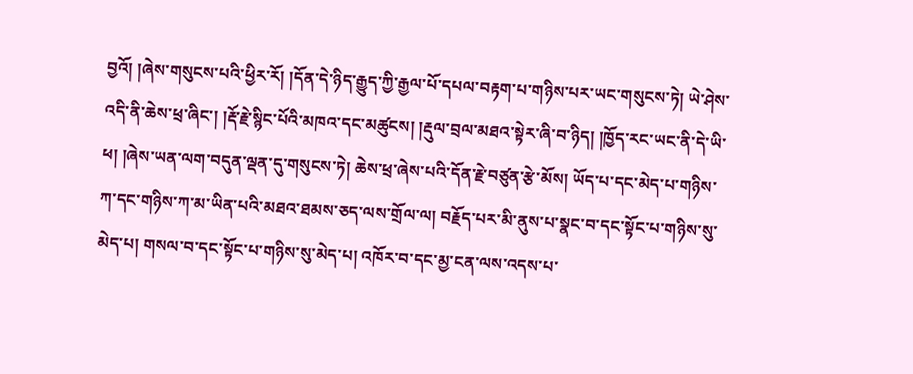བྱའོ། །ཞེས་གསུངས་པའི་ཕྱིར་རོ། །དོན་དེ་ཉིད་རྒྱུད་ཀྱི་རྒྱལ་པོ་དཔལ་བརྟག་པ་གཉིས་པར་ཡང་གསུངས་ཏེ། ཡེ་ཤེས་འདི་ནི་ཆེས་ཕྲ་ཞིང་། །རྡོ་རྗེ་སྙིང་པོའི་མཁའ་དང་མཚུངས། །རྡུལ་བྲལ་མཐའ་སྟེར་ཞི་བ་ཉིད། །ཁྱོད་རང་ཡང་ནི་དེ་ཡི་ཕ། །ཞེས་ཡན་ལག་བདུན་ལྡན་དུ་གསུངས་ཏེ། ཆེས་ཕྲ་ཞེས་པའི་དོན་རྗེ་བཙུན་རྩེ་མོས། ཡོད་པ་དང་མེད་པ་གཉིས་ཀ་དང་གཉིས་ཀ་མ་ཡིན་པའི་མཐའ་ཐམས་ཅད་ལས་གྲོལ་ལ། བརྗོད་པར་མི་ནུས་པ་སྣང་བ་དང་སྟོང་པ་གཉིས་སུ་མེད་པ། གསལ་བ་དང་སྟོང་པ་གཉིས་སུ་མེད་པ། འཁོར་བ་དང་མྱ་ངན་ལས་འདས་པ་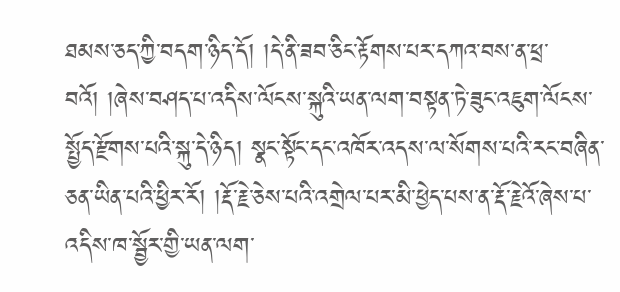ཐམས་ཅད་ཀྱི་བདག་ཉིད་དོ། །དེ་ནི་ཟབ་ཅིང་རྟོགས་པར་དཀའ་བས་ན་ཕྲ་བའོ། །ཞེས་བཤད་པ་འདིས་ལོངས་སྐུའི་ཡན་ལག་བསྟན་ཏེ་ཟུང་འཇུག་ལོངས་སྤྱོད་རྫོགས་པའི་སྐུ་དེ་ཉིད། སྣང་སྟོང་དང་འཁོར་འདས་ལ་སོགས་པའི་རང་བཞིན་ཅན་ཡིན་པའི་ཕྱིར་རོ། །རྡོ་རྗེ་ཅེས་པའི་འགྲེལ་པར་མི་ཕྱེད་པས་ན་རྡོ་རྗེའོ་ཞེས་པ་འདིས་ཁ་སྦྱོར་གྱི་ཡན་ལག་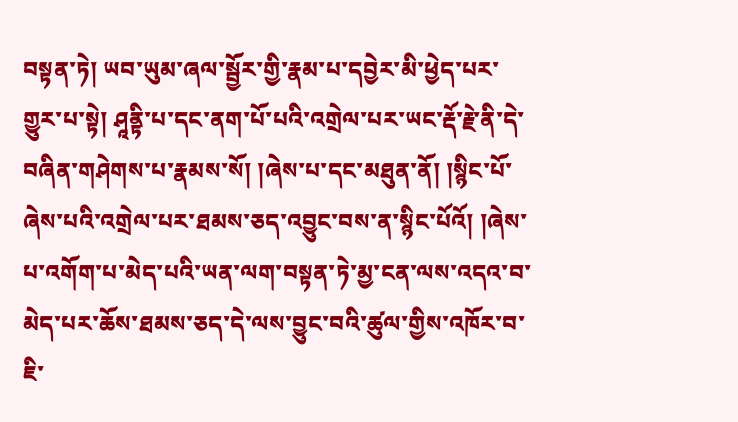བསྟན་ཏེ། ཡབ་ཡུམ་ཞལ་སྦྱོར་གྱི་རྣམ་པ་དབྱེར་མི་ཕྱེད་པར་གྱུར་པ་སྟེ། ཤཱནྟི་པ་དང་ནག་པོ་པའི་འགྲེལ་པར་ཡང་རྡོ་རྗེ་ནི་དེ་བཞིན་གཤེགས་པ་རྣམས་སོ། །ཞེས་པ་དང་མཐུན་ནོ། །སྙིང་པོ་ཞེས་པའི་འགྲེལ་པར་ཐམས་ཅད་འབྱུང་བས་ན་སྙིང་པོའོ། །ཞེས་པ་འགོག་པ་མེད་པའི་ཡན་ལག་བསྟན་ཏེ་མྱ་ངན་ལས་འདའ་བ་མེད་པར་ཆོས་ཐམས་ཅད་དེ་ལས་བྱུང་བའི་ཚུལ་གྱིས་འཁོར་བ་ཇི་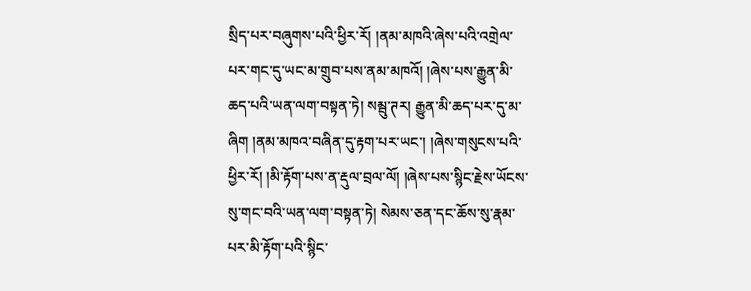སྲིད་པར་བཞུགས་པའི་ཕྱིར་རོ། །ནམ་མཁའི་ཞེས་པའི་འགྲེལ་པར་གང་དུ་ཡང་མ་གྲུབ་པས་ནམ་མཁའོ། །ཞེས་པས་རྒྱུན་མི་ཆད་པའི་ཡན་ལག་བསྟན་ཏེ། སམྦུ་ཊར། རྒྱུན་མི་ཆད་པར་དུ་མ་ཞིག །ནམ་མཁའ་བཞིན་དུ་རྟག་པར་ཡང་། །ཞེས་གསུངས་པའི་ཕྱིར་རོ། །མི་རྟོག་པས་ན་རྡུལ་བྲལ་ལོ། །ཞེས་པས་སྙིང་རྗེས་ཡོངས་སུ་གང་བའི་ཡན་ལག་བསྟན་ཏེ། སེམས་ཅན་དང་ཆོས་སུ་རྣམ་པར་མི་རྟོག་པའི་སྙིང་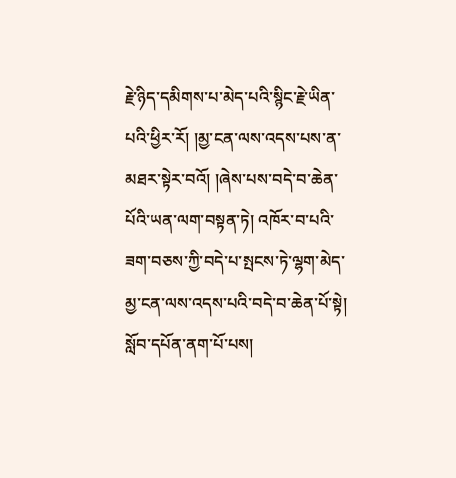རྗེ་ཉིད་དམིགས་པ་མེད་པའི་སྙིང་རྗེ་ཡིན་པའི་ཕྱིར་རོ། །མྱ་ངན་ལས་འདས་པས་ན་མཐར་སྟེར་བའོ། །ཞེས་པས་བདེ་བ་ཆེན་པོའི་ཡན་ལག་བསྟན་ཏེ། འཁོར་བ་པའི་ཟག་བཅས་ཀྱི་བདེ་པ་སྤངས་ཏེ་ལྷག་མེད་མྱ་ངན་ལས་འདས་པའི་བདེ་བ་ཆེན་པོ་སྟེ། སློབ་དཔོན་ནག་པོ་པས།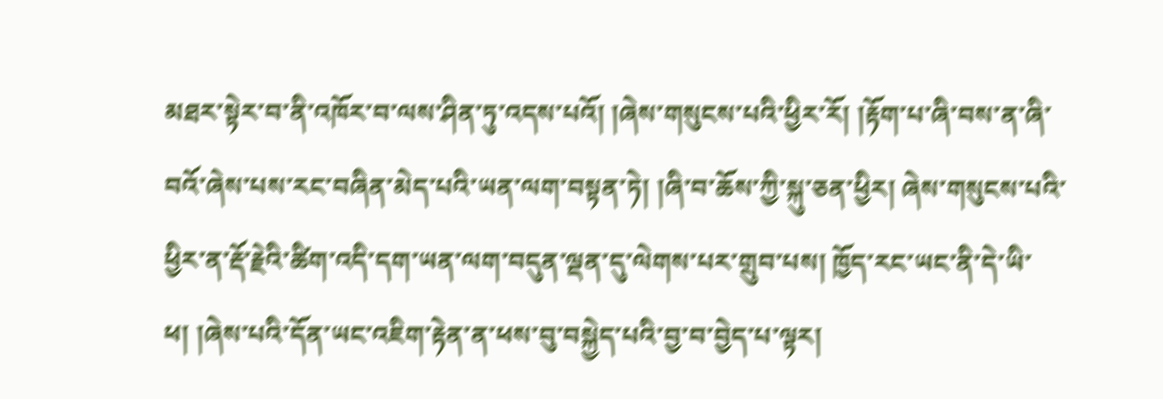མཐར་སྟེར་བ་ནི་འཁོར་བ་ལས་ཤིན་ཏུ་འདས་པའོ། །ཞེས་གསུངས་པའི་ཕྱིར་རོ། །རྟོག་པ་ཞི་བས་ན་ཞི་བའོ་ཞེས་པས་རང་བཞིན་མེད་པའི་ཡན་ལག་བསྟན་ཏེ། །ཞི་བ་ཆོས་ཀྱི་སྐུ་ཅན་ཕྱིར། ཞེས་གསུངས་པའི་ཕྱིར་ན་རྡོ་རྗེའི་ཚིག་འདི་དག་ཡན་ལག་བདུན་ལྡན་དུ་ལེགས་པར་གྲུབ་པས། ཁྱོད་རང་ཡང་ནི་དེ་ཡི་ཕ། །ཞེས་པའི་དོན་ཡང་འཇིག་རྟེན་ན་ཕས་བུ་བསྐྱེད་པའི་བྱ་བ་བྱེད་པ་ལྟར།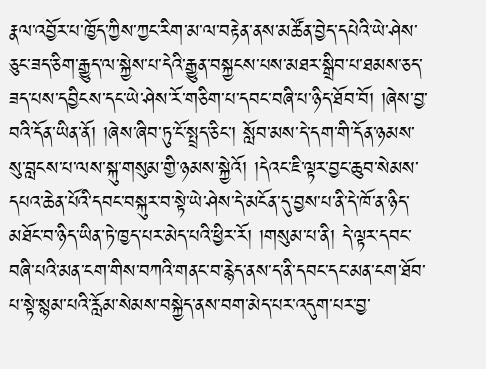རྣལ་འབྱོར་པ་ཁྱོད་ཀྱིས་ཀྱང་རིག་མ་ལ་བརྟེན་ནས་མཚོན་བྱེད་དཔེའི་ཡེ་ཤེས་ཅུང་ཟད་ཅིག་རྒྱུད་ལ་སྐྱེས་པ་དེའི་རྒྱུན་བསྐྱངས་པས་མཐར་སྒྲིབ་པ་ཐམས་ཅད་ཟད་པས་དབྱིངས་དང་ཡེ་ཤེས་རོ་གཅིག་པ་དབང་བཞི་པ་ཉིད་ཐོབ་བོ། །ཞེས་བྱ་བའི་དོན་ཡིན་ནོ། །ཞེས་ཞིབ་ཏུ་ངོ་སྤྲད་ཅིང་། སློབ་མས་དེ་དག་གི་དོན་ཉམས་སུ་བླངས་པ་ལས་སྐུ་གསུམ་གྱི་ཉམས་སྐྱེའོ། །དེའང་ཇི་ལྟར་བྱང་ཆུབ་སེམས་དཔའ་ཆེན་པོའི་དབང་བསྐུར་བ་སྟེ་ཡེ་ཤེས་དེ་མངོན་དུ་བྱས་པ་ནི་དེ་ཁོ་ན་ཉིད་མཐོང་བ་ཉིད་ཡིན་ཏེ་ཁྱད་པར་མེད་པའི་ཕྱིར་རོ། །གསུམ་པ་ནི། དེ་ལྟར་དབང་བཞི་པའི་མན་ངག་གིས་བཀའི་གནང་བ་རྙེད་ནས་ད་ནི་དབང་དང་མན་ངག་ཐོབ་པ་སྟེ་སྙམ་པའི་རློམ་སེམས་བསྐྱེད་ནས་བག་མེད་པར་འདུག་པར་བྱ་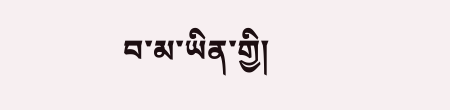བ་མ་ཡིན་གྱི།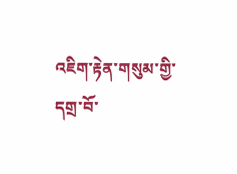འཇིག་རྟེན་གསུམ་གྱི་དགྲ་བོ་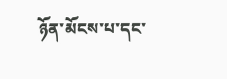ཉོན་མོངས་པ་དང་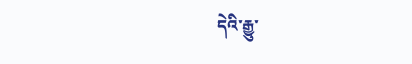དེའི་རྒྱུ་